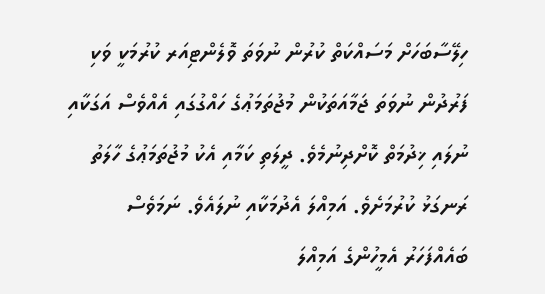ހިލޭސާބަހަށް މަސައްކަތް ކުރުން ނުވަތަ ވޮލެންޓިއަރ ކުރުމަކީ ވަކި ފަރުދުން ނުވަތަ ޖަމާއަތަކުން މުޖުތަމަޢުގެ ހައްގުގައި އެއްވެސް އަގަކާއި ނުލައި ޚިދުމަތް ކޮށްދިނުމެވެ. ދީލަތި ކަމާއި އެކު މުޖުތަމަޢުގެ ހާލަތު ރަނގަޅު ކުރުމަށެވެ. އަމިއްލަ އެދުމަކާއި ނުލައެވެ. ނަމަވެސް ބައެއްފަހަރު އެމީހުންގެ އަމިއްލަ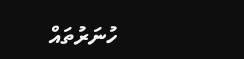ހުނަރުތައް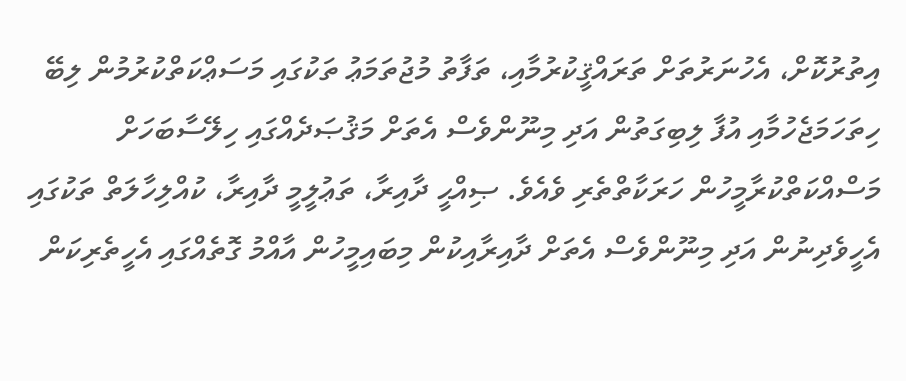އިތުރުކޮށް، އެހުނަރުތަށް ތަރައްޤީކުރުމާއި، ތަފާތު މުޖުތަމަޢު ތަކުގައި މަސަޢްކަތްކުރުމުން ލިބޭ ހިތަހަމަޖެހުމާއި އުފާ ލިބިގަތުން އަދި މިނޫންވެސް އެތަށް މަޤުޞަދެއްގައި ހިލޭސާބަހަށް މަސްއްކަތްކުރާމީހުން ހަރަކާތްތެރި ވެއެވެ. ޞިއްޙީ ދާއިރާ، ތަޢުލީމީ ދާއިރާ، ކުއްލިހާލަތް ތަކުގައި އެހީވެދިނުން އަދި މިނޫންވެސް އެތަށް ދާއިރާއިކުން މިބައިމީހުން އާއްމު ގޮތެއްގައި އެހީތެރިކަން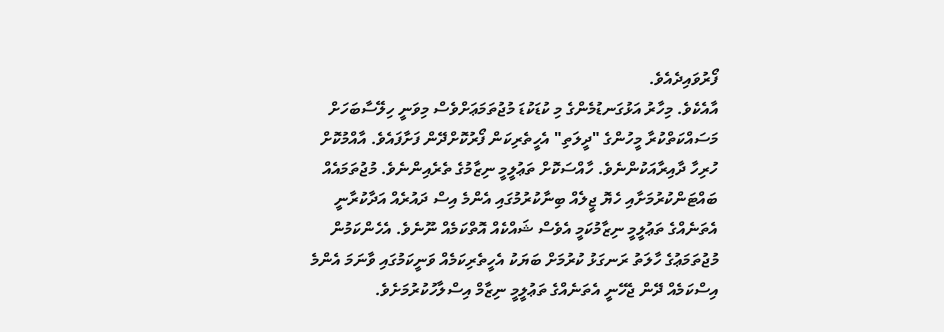ފޯރުވައިދެއެވެ.
އާއެކެވެ. މިހާރު އަޅުގަނޑުމެންގެ މި ކުޑަކުޑަ މުޖުތަމަޢަށްވެސް މިވަނީ ހިލޭސާބަހަށް މަސައްކަތްކުރާ މީހުންގެ "ދީލަތި" އެހީތެރިކަން ފޯރުކޮށްދޭން ފަށާފައެވެ. އާއްމުކޮށް ހުރިހާ ދާއިރާއަކުންނެވެ. ހާއްސަކޮށް ތަޢުލީމީ ނިޒާމުގެ ތެރެއިންނެވެ. މުޖުތަމައެއް ބައްޓަންކުރުމަށާއި ހެޔޮ ޖީލެއް ބިނާކުރުމުގައި އެންމެ އިސް ދައުރެއް އަދާކުރާނީ އެތަނެއްގެ ތަޢުލީމީ ނިޒާމުކަމީ އެވެސް ޝައްކެއް އޮތްކަމެއް ނޫނެވެ. އެހެންކަމުން މުޖުތަމަޢުގެ ހާލަތު ރަނގަޅު ކުރުމަށް ބަޔަކު އެހީތެރިކަމެއް ވަނީކަމުގައި ވާނަމަ އެންމެ އިސްކަމެއް ދޭން ޖެހޭނީ އެތަނެއްގެ ތަޢުލީމީ ނިޒާމް އިސްލާހުކުރުމަށެވެ.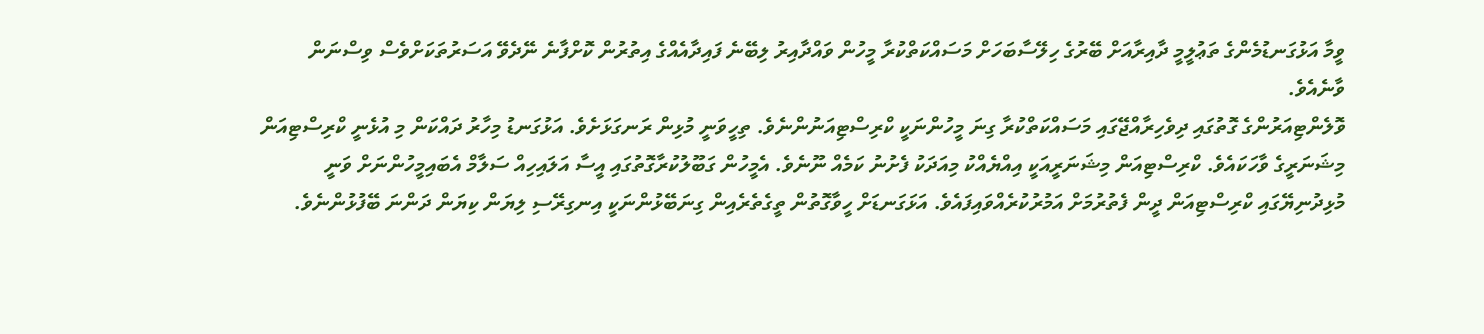ވީމާ އަޅުގަނޑުމެންގެ ތަޢުލީމީ ދާއިރާއަށް ބޭރުގެ ހިލޭސާބަހަށް މަސައްކަތްކުރާ މީހުން ވައްދާއިރު ލިބޭނެ ފައިދާއެއްގެ އިތުރުން ކޮށްފާނެ ނޭދެވޭ އަސަރުތަކަށްވެސް ވިސްނަން ވާނެއެވެ.
ވޮލެންޓިއަރުންގެ ގޮތުގައި ދިވެހިރާއްޖޭގައި މަސައްކަތްކުރާ ގިނަ މީހުންނަކީ ކްރިސްޓިއަނުންނެވެ. ތިހީވަނީ މުޅިން ރަނގަޅަށެވެ. އަޅުގަނޑު މިހާރު ދައްކަން މި އުޅެނީ ކްރިސްޓިއަން މިޝަނަރީގެ ވާހަކައެވެ. ކްރިސްޓިއަން މިޝަނަރީއަކީ އިއްޔެއްކު މިއަދަކު ފެށުނު ކަމެއް ނޫނެވެ. އެމީހުން ގަބޫލުކުރާގޮތުގައި އީސާ އަލައިހިއް ސަލާމް އެބައިމީހުންނަށް ވަނީ މުޅިދުނިޔޭގައި ކްރިސްޓިއަން ދީން ފެތުރުމަށް އަމުރުކުރެއްވައިފައެވެ. އަޅަގަނޑަށް ހީވާގޮތުން ތީގެތެރެއިން ގިނަބޭޅުންނަކީ އިނގިރޭސި ލިޔަން ކިޔަން ދަންނަ ބޭފުޅުންނެވެ.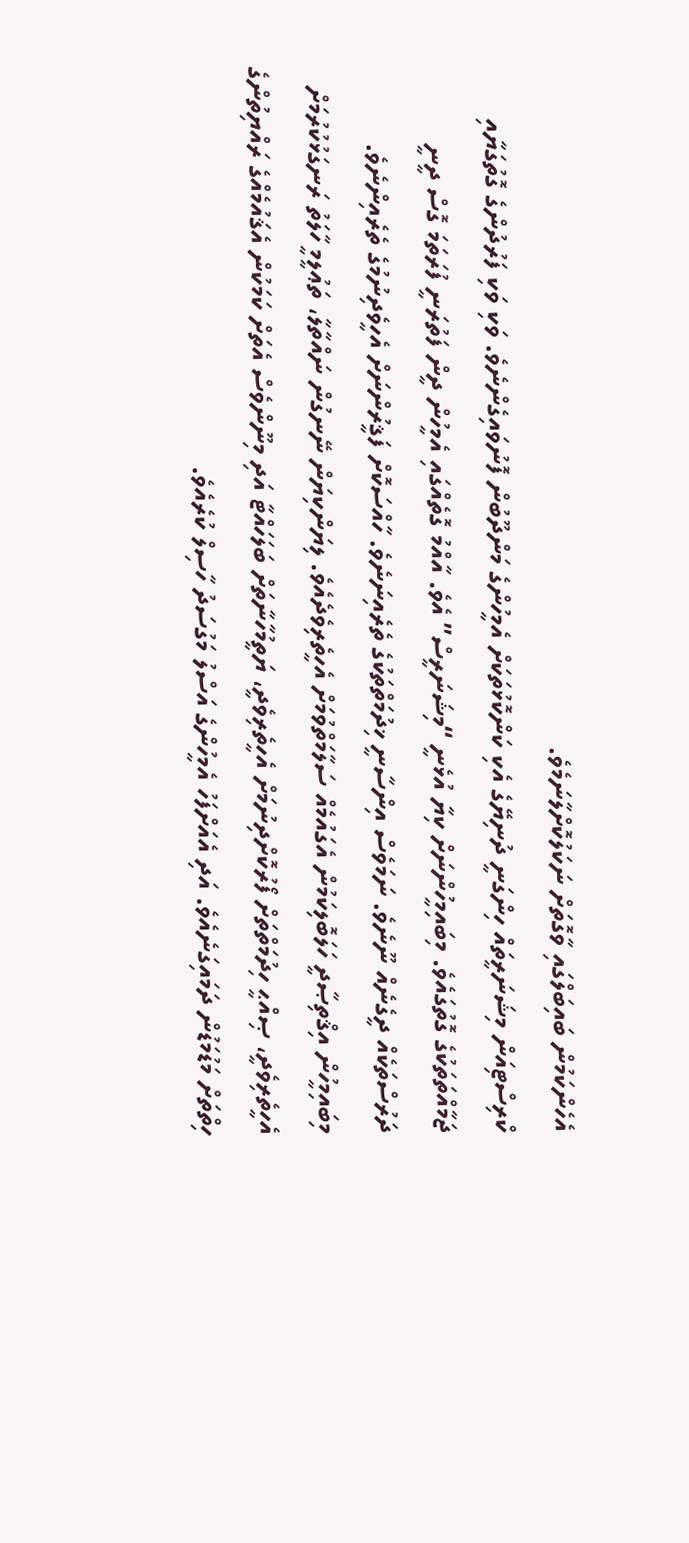އެހެންކަމުން ބައިބަލްގައި ވާގޮތަށް ނަކަލުކޮށްލާނަމެވެ.
ކްރިސްޓިއަން މިޝަނަރީތައް ހިންގަނީ ދުނިޔޭގެ އެކި ކަންކޮޅުތަކަށް އެމީހުންގެ މަންދޫބުން ފޮނުވައިގެންނެވެ. ވަކި ވަކި ފަރުދުންގެ ގޮތުގަޔާއި ޖަމާއްތަތަކުގެ ގޮތުގައެވެ. މިބައިމީހުންނަށް ކިޔާ އުޅެނީ “މިޝަނަރީސް” އެވެ. އާއްމު ގޮތެއްގައި އެމީހުން ދީން ފަތުރަނީ ފުރަތަމަ ގޮސް ދީނީ ދަރުސްތަކެއް ދީގެނެއް ނޫނެވެ. ނަމަވެސް އިންސާނީ ޚިދުމަތްތަކުގެ ތެރެއިނަނެވެ. ހާއްސަކޮށް ފަޤީރުންނަށް އެހީވެދިނުމުގެ ތެރެއިންނެވެ. މިބައިމީހުން އިޤްތިޞާދީ ހަލަބޮލިކަމުން އެގައުމެއް ސަލާމަތްވުމަށް އެހީތެރިވެދެއެވެ. ލިޔަންކިޔަން ނޭނގުން ނައްތާލާ، ތަޢުލީމީ ހާލަތު ރަނގަޅުކުރުމަށް އެހީތެރިވެދީ، ޞިއްޙީ ހިދުމަތްތަށް ފޯރުކޮށްދިނުމަށް އެހީތެރިވެދީ، ޔަތީމުހާނާތަށް ބަލަހައްޓާ އަދި މިނޫންވެސް އެތަށް ކަމަކުން އެޤައުމެއްގެ ރައްޔިތުންގެ ހިތްތަށް މަޑުމަޑުން ދަމައިގަނެއެވެ. އަދި އެއަށްފަހު އެމީހުންގެ އަސްލު މަގުސަދު ހާސިލް ކުރެއެވެ.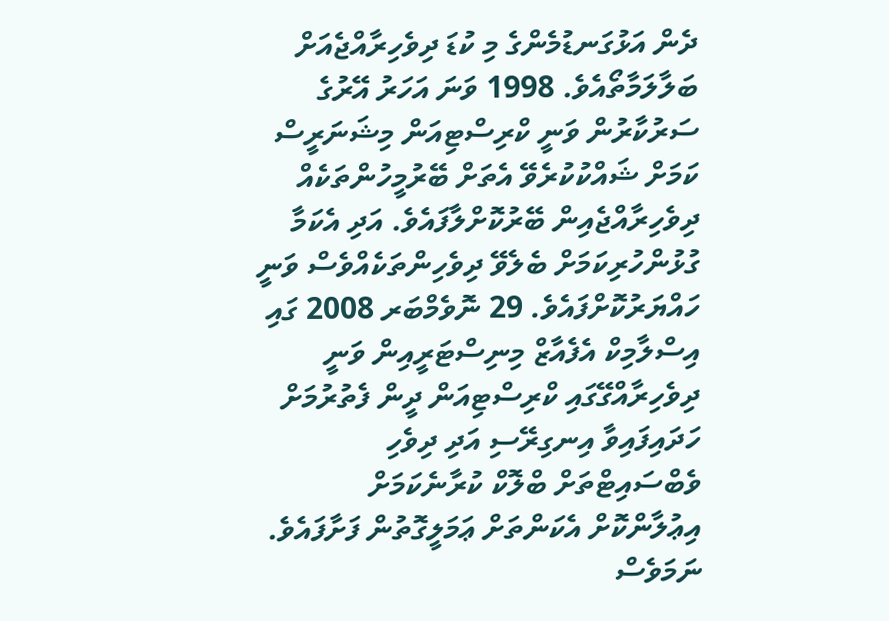ދެން އަޅުގަނޑުމެންގެ މި ކުޑަ ދިވެހިރާއްޖެއަށް ބަލާލަމާތޯއެވެ. 1998 ވަނަ އަހަރު އޭރުގެ ސަރުކާރުން ވަނީ ކްރިސްޓިއަން މިޝަނަރީސް ކަމަށް ޝައްކުކުރެވޭ އެތަށް ބޭރުމީހުންތަކެއް ދިވެހިރާއްޖެއިން ބޭރުކޮށްލާފައެވެ. އަދި އެކަމާ ގުޅުންހުރިކަމަށް ބެލެވޭ ދިވެހިންތަކެއްވެސް ވަނީ ހައްޔަރުކޮށްފައެވެ. 29 ނޮވެމްބަރ 2008 ގައި އިސްލާމިކް އެފެއާޒް މިނިސްޓަރީއިން ވަނީ ދިވެހިރާއްގޭގައި ކްރިސްޓިއަން ދީން ފެތުރުމަށް ހަދައިފައިވާ އިނގިރޭސި އަދި ދިވެހި ވެބްސައިޓްތަށް ބްލޮކް ކުރާނެކަމަށް އިޢުލާންކޮށް އެކަންތަށް ޢަމަލީގޮތުން ފަށާފައެވެ. ނަމަވެސް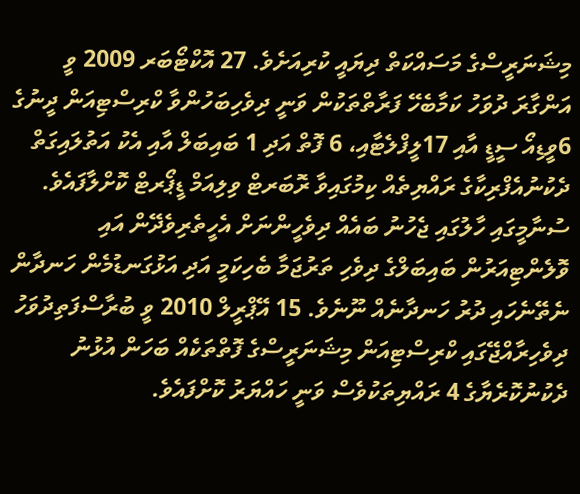މިޝަނަރީސްގެ މަސައްކަތް ދިޔައީ ކުރިއަށެވެ. 27 އޮކްޓޯބަރ 2009 ވީ އަންގާރަ ދުވަހު ކަމާބެހޭ ފަރާތްތަކުން ވަނީ ދިވެހިބަހުންވާ ކްރިސްޓިއަން ދީނުގެ 6ވީޑިއޯ ސީޑީ އާއި 17ލީފްލެޓާއި، 6 ފޮތް އަދި 1 ބައިބަލް އާއި އެކު އަތުލައިގަތް ދެކުނުއެފްރިކާގެ ރައްޔިތެއް ކިމުގައިވާ ރޮބަރޓް ވިލިއަމް ޑީޕޯރޓް ކޮށްލާފައެވެ. ސުނާމީގައި ހާލުގައި ޖެހުނު ބައެއް ދިވެހީންނަށް އެހީތެރިވެދޭން އައި ވޮލެންޓިއަރުން ބައިބަލްގެ ދިވެހި ތަރުޖަމާ ބެހިކަމީ އަދި އަޅުގަނޑުމެން ހަނދާން ނެތޭނެހައި ދުރު ހަނދާނެއް ނޫނެވެ. 15 އޭޕްރީލް 2010 ވީ ބުރާސްފަތިދުވަހު ދިވެހިރާއްޖޭގައި ކްރިސްޓިއަން މިޝަނަރީސްގެ ފޮތްތަކެއް ބަހަން އުޅުނު ދެކުނުކޮރެޔާގެ 4 ރައްޔިތަކުވެސް ވަނީ ހައްޔަރު ކޮށްފައެވެ.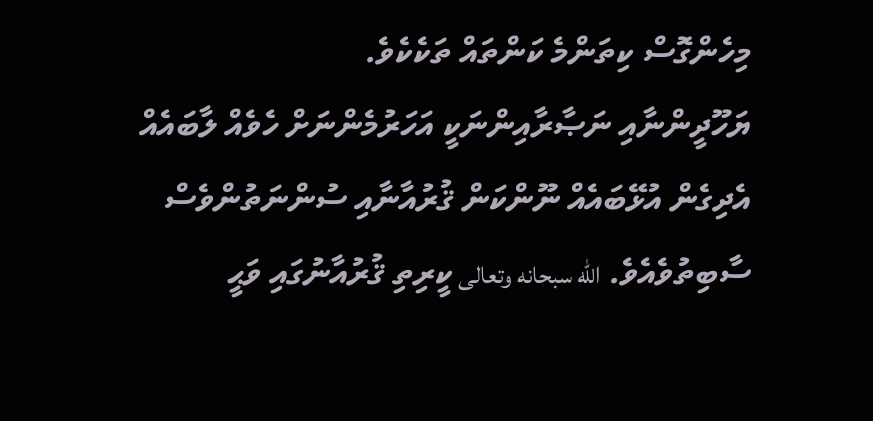މިހެންގޮސް ކިތަންމެ ކަންތައް ތަކެކެވެ.
ޔަހޫދީންނާއި ނަޞާރާއިންނަކީ އަހަރުމެންނަށް ހެވެއް ލާބައެއް އެދިގެން އުޅޭބައެއް ނޫންކަން ޤުރުއާނާއި ސުންނަތުންވެސް ސާބިތުވެއެވެ. الله سبحانه وتعالى ކީރިތި ޤުރުއާނުގައި ވަޙީ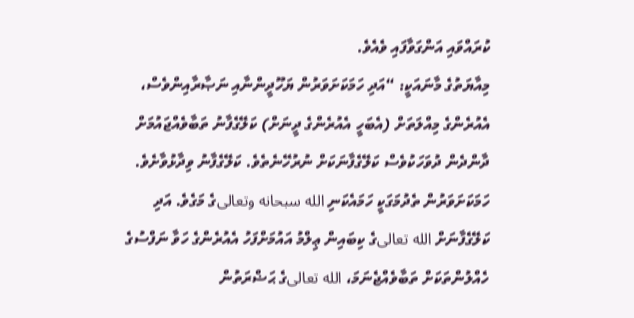ކުރައްވައި އަންގަވާފައި ވެއެވެ.
މިއާޔަތުގެ މާނައަކީ: “އަދި ހަމަކަށަވަރުން ޔަހޫދީންނާއި ނަޞާރާއިންވެސް، އެއުރެންގެ މިއްލަތަށް (އެބަހީ އެއުރެންގެ ދީނަށް) ކަލޭގެފާނު ތަބާވެއްޖައުމަށް ދާންދެން ދުވަހަކުވެސް ކަލޭގެފާނަކަށް ނުރުހޭނެތެވެ. ކަލޭގެފާނު ވިދާޅުވާށެވެ. ހަމަކަށަވަރުން ތެދުމަގަކީ ހަމައެކަނި الله سبحانه وتعالىގެ މަގެވެ. އަދި ކަލޭގެފާނަށް الله تعالىގެ ކިބައިން ޢިލްމު އައުމަށްފަހު އެއުރެންގެ ހަވާ ނަފްސުގެ ހެއްލުންތަކަށް ތަބާވެއްޖެނަމަ، الله تعالىގެ ޙަޟްރަތުން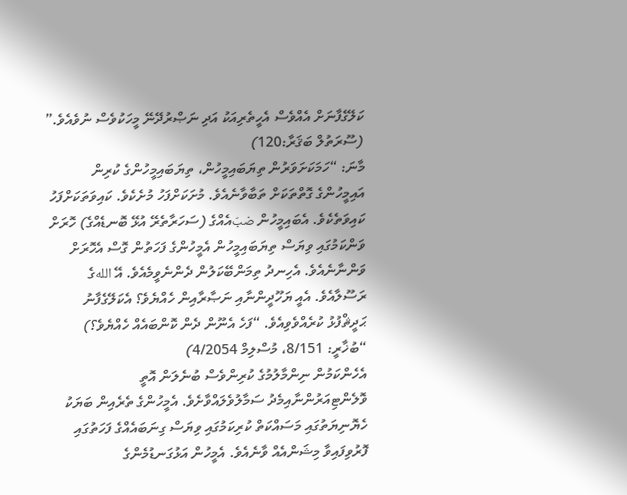ކަލޭގެފާނަށް އެއްވެސް އެހީތެރިއަކު އަދި ނަޞްރުދޭނޭ މީހަކުވެސް ނުވެއެވެ.” (ސޫރަތުލް ބަޤަރާ:120)
މާނަ: “ހަމަކަށަވަރުން ތިޔަބައިމީހުން، ތިޔަބައިމީހުންގެ ކުރިން އައިމީހުންގެ ގޮތްތަކަށް ތަބާވާނެއެވެ. މުށަކަށްފަހު މުށެކެވެ. ކައިވަތަކަށްފަހު ކައިވަތެކެވެ. އެބައިމީހުން ضبّއެއްގެ (ސަހަރާތެރޭ އުޅޭ ބޮނޑެއްގެ) ހޮރަށް ވަންކަމުގައި ވިޔަސް ތިޔަބައިމީހުން އެމީހުންގެ ފަހަތުން ގޮސް އެހޮރަށް ވަންނާނެއެވެ. އެހިނދު ތިމަންބޭކަލުން ދެންނެވީމެއެވެ. އޭ اللهގެ ރަސޫލާއެވެ. އެއީ ޔަހޫދީންނާއި ނަޞާރާއިން ހެއްޔެވެ؟ އެކަލޭގެފާނު ޙަދީޘްފުޅު ކުރެއްވެވިއެވެ. “ފަހެ އެނޫން ދެން ކޮންބައެއް ހެއްޔެވެ؟) “ބުޚާރީ: 8/151، މުސްލިމް 4/2054)
އެހެންކަމުން ނިންމާލުމުގެ ކުރިންވެސް ބުނެލަން އޮތީ ވޮލެންޓިއަރުންނާއިމެދު ސަމާލުވެލައްވާށެވެ. އެމީހުންގެ ތެރެއިން ބަޔަކު ހެޔޮނިޔަތުގައި މަސައްކަތް ކުރިކަމުގައި ވިޔަސް ގިނަބައެއްގެ ފަހަތުގައި ފޮރުވިފައިވާ މިޝަންއެއް ވާނެއެވެ. އެމީހުން އަޅުގަނޑުމެންގެ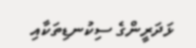ޅަދަރީންގެ ސިކުނޑިތަކާއި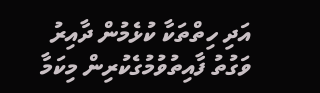އަދި ހިތްތަކާ ކުޅެމުން ދާއިރު ވަގުތު ފާއިތުވުމުގެކުރިން މިކަމާ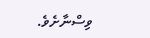ވިސްނާށެވެ.